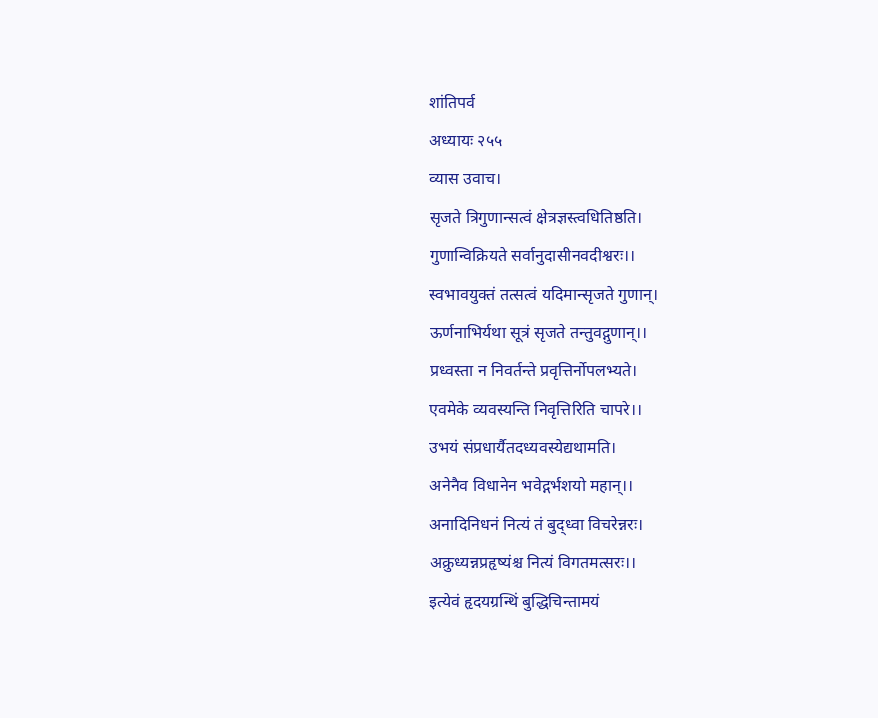शांतिपर्व
अध्यायः २५५
व्यास उवाच।
सृजते त्रिगुणान्सत्वं क्षेत्रज्ञस्त्वधितिष्ठति।
गुणान्विक्रियते सर्वानुदासीनवदीश्वरः।।
स्वभावयुक्तं तत्सत्वं यदिमान्सृजते गुणान्।
ऊर्णनाभिर्यथा सूत्रं सृजते तन्तुवद्गुणान्।।
प्रध्वस्ता न निवर्तन्ते प्रवृत्तिर्नोपलभ्यते।
एवमेके व्यवस्यन्ति निवृत्तिरिति चापरे।।
उभयं संप्रधार्यैतदध्यवस्येद्यथामति।
अनेनैव विधानेन भवेद्गर्भशयो महान्।।
अनादिनिधनं नित्यं तं बुद्ध्वा विचरेन्नरः।
अक्रुध्यन्नप्रहृष्यंश्च नित्यं विगतमत्सरः।।
इत्येवं हृदयग्रन्थिं बुद्धिचिन्तामयं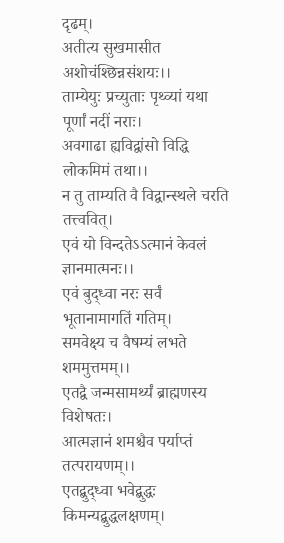दृढम्।
अतीत्य सुखमासीत अशोचंश्छिन्नसंशयः।।
ताम्येयुः प्रच्युताः पृथ्व्यां यथा पूर्णां नदीं नराः।
अवगाढा ह्यविद्वांसो विद्धि लोकमिमं तथा।।
न तु ताम्यति वै विद्वान्स्थले चरति तत्त्ववित्।
एवं यो विन्दतेऽऽत्मानं केवलं ज्ञानमात्मनः।।
एवं बुद्ध्वा नरः सर्वं भूतानामागतिं गतिम्।
समवेक्ष्य च वैषम्यं लभते शममुत्तमम्।।
एतद्वै जन्मसामर्थ्यं ब्राह्मणस्य विशेषतः।
आत्मज्ञानं शमश्चैव पर्याप्तं तत्परायणम्।।
एतद्बुद्ध्वा भवेद्बुद्धः किमन्यद्बुद्धलक्षणम्।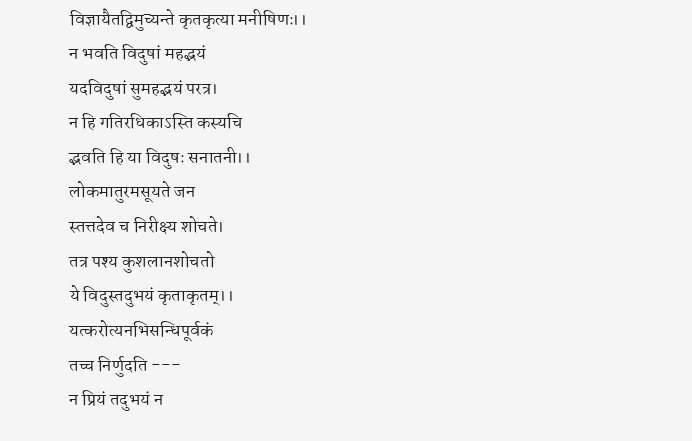विज्ञायैतद्विमुच्यन्ते कृतकृत्या मनीषिणः।।
न भवति विदुषां महद्भयं
यदविदुषां सुमहद्भयं परत्र।
न हि गतिरधिकाऽस्ति कस्यचि
द्भवति हि या विदुषः सनातनी।।
लोकमातुरमसूयते जन
स्तत्तदेव च निरीक्ष्य शोचते।
तत्र पश्य कुशलानशोचतो
ये विदुस्तदुभयं कृताकृतम्।।
यत्करोत्यनभिसन्धिपूर्वकं
तच्च निर्णुदति ---
न प्रियं तदुभयं न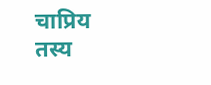चाप्रिय
तस्य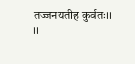तज्जनयतीह कुर्वतः।।
।।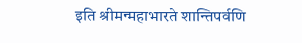इति श्रीमन्महाभारते शान्तिपर्वणि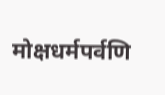मोक्षधर्मपर्वणि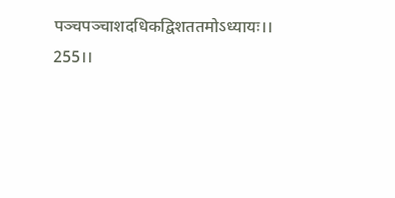पञ्चपञ्चाशदधिकद्विशततमोऽध्यायः।। 255।।